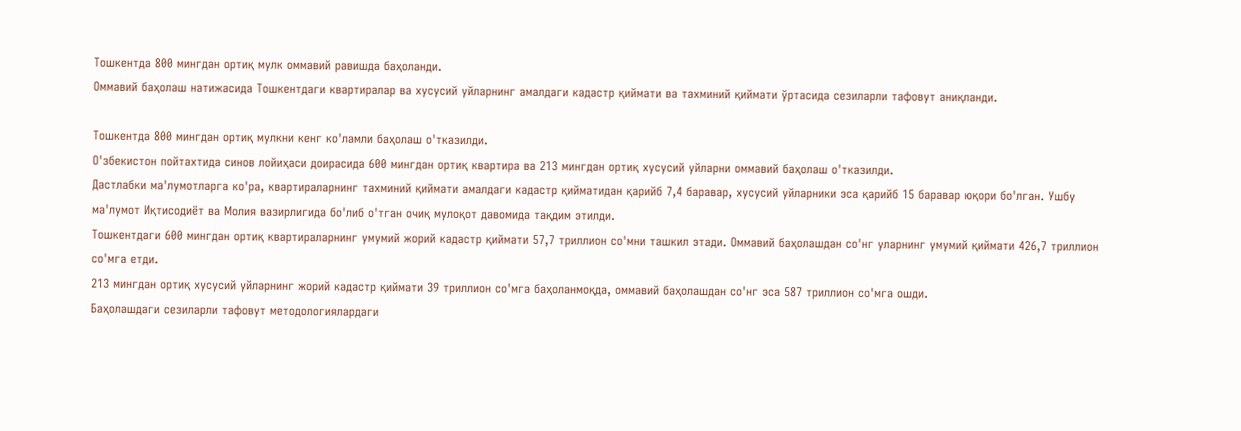Тошкентда 800 мингдан ортиқ мулк оммавий равишда баҳоланди.
Оммавий баҳолаш натижасида Тошкентдаги квартиралар ва хусусий уйларнинг амалдаги кадастр қиймати ва тахминий қиймати ўртасида сезиларли тафовут аниқланди.

Тошкентда 800 мингдан ортиқ мулкни кенг ко'ламли баҳолаш о'тказилди.
О'збекистон пойтахтида синов лойиҳаси доирасида 600 мингдан ортиқ квартира ва 213 мингдан ортиқ хусусий уйларни оммавий баҳолаш о'тказилди.
Дастлабки ма'лумотларга ко'ра, квартираларнинг тахминий қиймати амалдаги кадастр қийматидан қарийб 7,4 баравар, хусусий уйларники эса қарийб 15 баравар юқори бо'лган. Ушбу ма'лумот Иқтисодиёт ва Молия вазирлигида бо'либ о'тган очиқ мулоқот давомида тақдим этилди.
Тошкентдаги 600 мингдан ортиқ квартираларнинг умумий жорий кадастр қиймати 57,7 триллион со'мни ташкил этади. Оммавий баҳолашдан со'нг уларнинг умумий қиймати 426,7 триллион со'мга етди.
213 мингдан ортиқ хусусий уйларнинг жорий кадастр қиймати 39 триллион со'мга баҳоланмоқда, оммавий баҳолашдан со'нг эса 587 триллион со'мга ошди.
Баҳолашдаги сезиларли тафовут методологиялардаги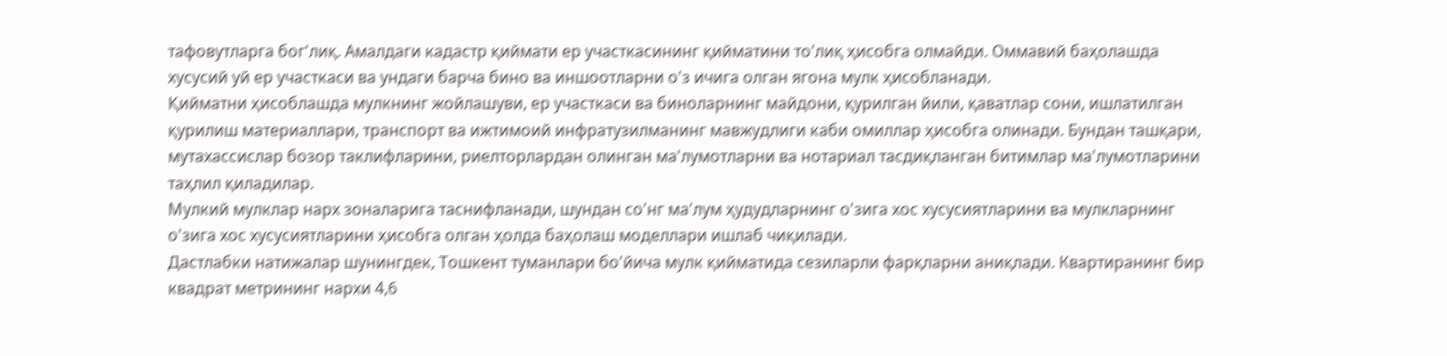тафовутларга бог'лиқ. Амалдаги кадастр қиймати ер участкасининг қийматини то'лиқ ҳисобга олмайди. Оммавий баҳолашда хусусий уй ер участкаси ва ундаги барча бино ва иншоотларни о'з ичига олган ягона мулк ҳисобланади.
Қийматни ҳисоблашда мулкнинг жойлашуви, ер участкаси ва биноларнинг майдони, қурилган йили, қаватлар сони, ишлатилган қурилиш материаллари, транспорт ва ижтимоий инфратузилманинг мавжудлиги каби омиллар ҳисобга олинади. Бундан ташқари, мутахассислар бозор таклифларини, риелторлардан олинган ма'лумотларни ва нотариал тасдиқланган битимлар ма'лумотларини таҳлил қиладилар.
Мулкий мулклар нарх зоналарига таснифланади, шундан со'нг ма'лум ҳудудларнинг о'зига хос хусусиятларини ва мулкларнинг о'зига хос хусусиятларини ҳисобга олган ҳолда баҳолаш моделлари ишлаб чиқилади.
Дастлабки натижалар шунингдек, Тошкент туманлари бо'йича мулк қийматида сезиларли фарқларни аниқлади. Квартиранинг бир квадрат метрининг нархи 4,6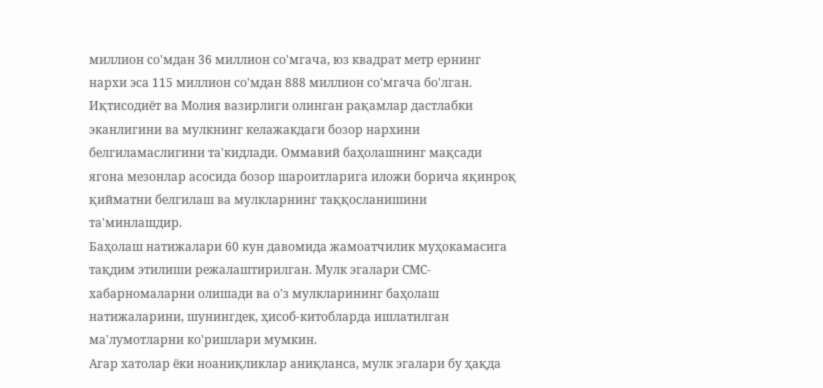миллион со'мдан 36 миллион со'мгача, юз квадрат метр ернинг нархи эса 115 миллион со'мдан 888 миллион со'мгача бо'лган.
Иқтисодиёт ва Молия вазирлиги олинган рақамлар дастлабки эканлигини ва мулкнинг келажакдаги бозор нархини белгиламаслигини та'кидлади. Оммавий баҳолашнинг мақсади ягона мезонлар асосида бозор шароитларига иложи борича яқинроқ қийматни белгилаш ва мулкларнинг таққосланишини та'минлашдир.
Баҳолаш натижалари 60 кун давомида жамоатчилик муҳокамасига тақдим этилиши режалаштирилган. Мулк эгалари СМС-хабарномаларни олишади ва о'з мулкларининг баҳолаш натижаларини, шунингдек, ҳисоб-китобларда ишлатилган ма'лумотларни ко'ришлари мумкин.
Агар хатолар ёки ноаниқликлар аниқланса, мулк эгалари бу ҳақда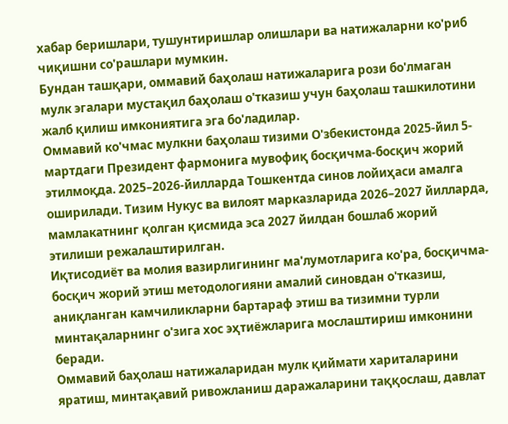хабар беришлари, тушунтиришлар олишлари ва натижаларни ко'риб чиқишни со'рашлари мумкин.
Бундан ташқари, оммавий баҳолаш натижаларига рози бо'лмаган мулк эгалари мустақил баҳолаш о'тказиш учун баҳолаш ташкилотини жалб қилиш имкониятига эга бо'ладилар.
Оммавий ко'чмас мулкни баҳолаш тизими О'збекистонда 2025-йил 5-мартдаги Президент фармонига мувофиқ босқичма-босқич жорий этилмоқда. 2025–2026-йилларда Тошкентда синов лойиҳаси амалга оширилади. Тизим Нукус ва вилоят марказларида 2026–2027 йилларда, мамлакатнинг қолган қисмида эса 2027 йилдан бошлаб жорий этилиши режалаштирилган.
Иқтисодиёт ва молия вазирлигининг ма'лумотларига ко'ра, босқичма-босқич жорий этиш методологияни амалий синовдан о'тказиш, аниқланган камчиликларни бартараф этиш ва тизимни турли минтақаларнинг о'зига хос эҳтиёжларига мослаштириш имконини беради.
Оммавий баҳолаш натижаларидан мулк қиймати хариталарини яратиш, минтақавий ривожланиш даражаларини таққослаш, давлат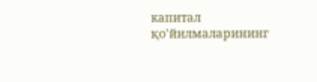капитал қо'йилмаларининг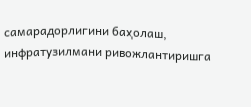самарадорлигини баҳолаш, инфратузилмани ривожлантиришга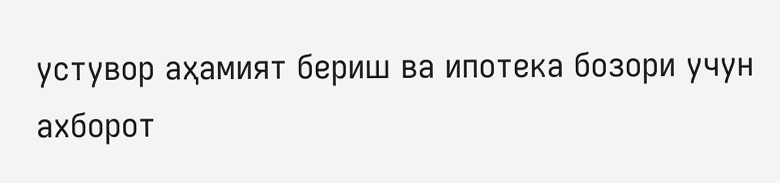устувор аҳамият бериш ва ипотека бозори учун ахборот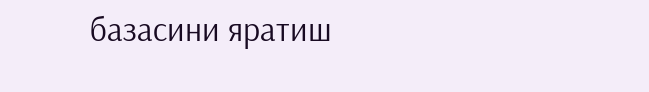базасини яратиш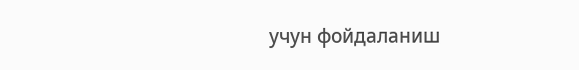учун фойдаланиш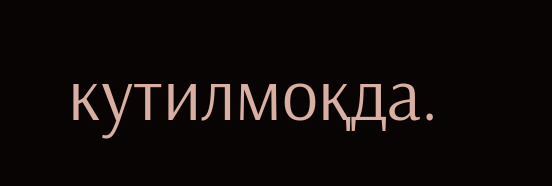кутилмоқда.